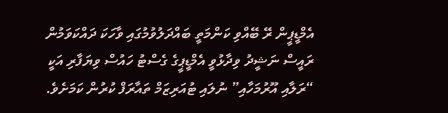އެމްޑީޕީން ރޭ ބޭއްވި ކަންމަތީ ބައްދަލުވުމުގައި ވާހަކަ ދައްކަވަމުން ރައީސް ނަޝީދު ވިދާޅުވީ އެމްޑީޕީގެ ގެސްޓު ހައުސް ވިޔަފާރި އަކީ “ރަލާއި އޫރުމަހާއި” ނުލައި ޓުއަރިޒަމް ތައާރަފް ކުރުން ކަމަށެވެ.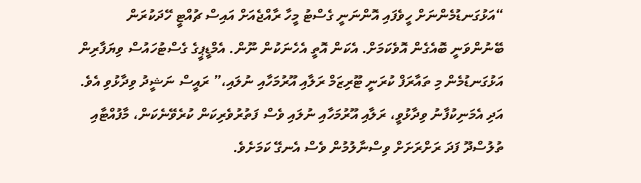“އަޅުގަނޑުމެންނަށް ހީވެފައި އޮންނަނީ ގެސްޓު މީހާ ރާއްޖެއަށް އައިސް ޗުއްޓީ ހޭދަކުރަން ބޭނުންވަނީ ބޮއެގެން އޮވެކަމަށް. އެކަން އޮތީ އެހެނަކުން ނޫން. އެމްޑީޕީގެ ގެސްޓުހައުސް ވިޔަފާރިން އަޅުގަނޑުމެން މި ތައާރަފް ކުރަނީ ޓޫރިޒަމް ރަލާއި އޫރުމަހާއި ނުލައި،” ރައީސް ނަޝީދު ވިދާޅުވި އެވެ.
އަދި އެމަނިކުފާނު ވިދާޅުވީ، ރަލާއި އޫރުމަހާއި ނުލައި ވެސް ފަތުރުވެރިކަން ކުރެވޭނެކަން، މާފުއްޓާއި ތުލުސްދޫ ފަދަ ރަށްރަށަށް ވިސްނާލުމުން ވެސް އެނގޭ ކަމަށެވެ.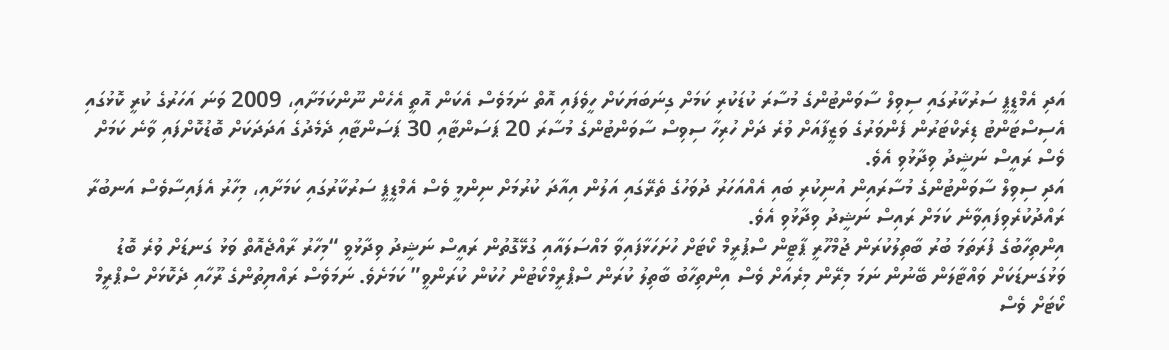އަދި އެމްޑީޕީ ސަރުކާރުގައި ސިވިލް ސާވަންޓުންގެ މުސާރަ ކުޑަކުރި ކަމަށް ގިނަބަޔަކަށް ހީވެފައި އޮތް ނަމަވެސް އެކަން އޮތީ އެހެން ނޫންކަމަށާއި، 2009 ވަނަ އަހަރުގެ ކުރީ ކޮޅުގައި އެސިސްޓަންޓު ޑިރެކްޓަރުން ފެންވަރުގެ ވަޒީފާއަށް ވުރެ ދަށް ހުރިހާ ސިވިސް ސާވަންޓުންގެ މުސާރަ 20 ޕަސަންޓާއި 30 ޕަސަންޓާއި ދެމެދުގެ އަދަދަކަށް ބޮޑުކޮށްފައި ވާނެ ކަމަށް ވެސް ރައީސް ނަޝީދު ވިދާޅުވި އެވެ.
އަދި ސިވިލް ސާވަންޓުންގެ މުސާރައިން އުނިކުރި ބައި އެއްއަހަރު ދުވަހުގެ ތެރޭގައި އަލުން އިއާދަ ކުރުމަށް ނިންމީ ވެސް އެމްޑީޕީ ސަރުކާރުގައި ކަމަށާއި، މިހާރު އެފައިސާވެސް އަނބުރާ ރައްދުކުރެވިފައިވާނެ ކަމަށް ރައިސް ނަޝީދު ވިދާޅުވި އެވެ.
އިންތިހާބުގެ ފުރަތަމަ ބުރު ބާތިލުކުރަން ޖުމްހޫރީ ޕާޓީން ސްޕުރީމް ކޯޓަށް ހުށަހަޅާފައިވާ މައްސަލައާއި ގުޅޭގޮތުން ރައީސް ނަޝީދު ވިދާޅުވީ “މިހާރު ރާއްޖެއޮތް ވަޅު ގަނޑަށް ވުރެ ބޮޑު ވަޅުގަނޑަކަށް ވައްޓާލަން ބޭނުން ނަމަ މިރޭން މިރެއަށް ވެސް އިންތިހާބު ބާތިލު ކުރަން ސްޕްރީމްކޯޓުން ހުކުން ކުރަންވީ” ކަމަށެވެ. ނަމަވެސް ރައްޔިތުންގެ ރޫހާއި ދެކޮޅަށް ސްޕްރީމް ކޯޓަށް ވެސް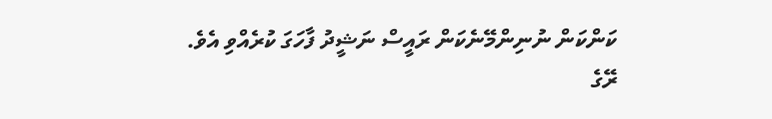ކަންކަން ނުނިންމޭނެކަން ރައީސް ނަޝީދު ފާހަގަ ކުރެއްވި އެވެ.
ރޭގެ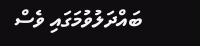ބައްދަލުވުމަގައި ވެސް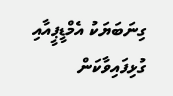ގިނަބަޔަކު އެމްޑީޕީއާއި ގުޅިފައިވާކަން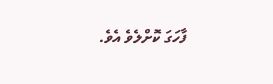ފާހަގަ ކޮށްލެވެ އެވެ.